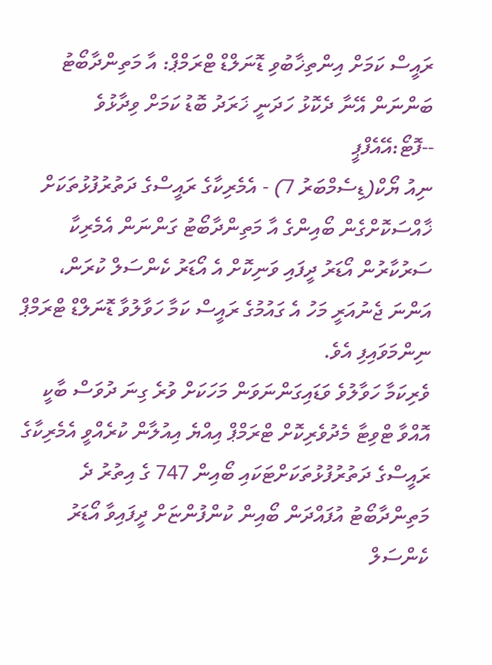ރައީސް ކަމަށް އިންތިޚާބުވި ޑޮނަލްޑް ޓްރަމްޕް: އާ މަތިންދާބޯޓު ބަންނަން އޭނާ ދެކޮޅު ހަދަނީ ޚަރަދު ބޮޑު ކަމަށް ވިދާޅުވެ --ފޮޓޯ:އޭއެފްޕީ
ނިއު ޔޯކް(ޑިސެމްބަރު 7) - އެމެރިކާގެ ރައީސްގެ ދަތުރުފުޅުތަކަށް ޚާއްސަކޮށްގެން ބޯއިންގެ އާ މަތިންދާބޯޓު ގަންނަން އެމެރިކާ ސަރުކާރުން އޯޑަރު ދީފައި ވަނިކޮށް އެ އޯޑަރު ކެންސަލް ކުރަން، އަންނަ ޖެނުއަރީ މަހު އެ ގައުމުގެ ރައީސް ކަމާ ހަވާލުވާ ޑޮނަލްޑް ޓްރަމްޕް ނިންމަވައިފި އެވެ.
ވެރިކަމާ ހަވާލުވެ ވަޑައިގަންނަވަން މަހަކަށް ވުރެ ގިނަ ދުވަސް ބާކީ އޮއްވާ ޓްވިޓާ މެދުވެރިކޮށް ޓްރަމްޕް އިއްޔެ އިއުލާން ކުރެއްވީ އެމެރިކާގެ ރައީސްގެ ދަތުރުފުޅުތަކަށްޓަކައި ބޯއިން 747 ގެ އިތުރު ދެ މަތިންދާބޯޓު އުފައްދަން ބޯއިން ކުންފުންޏަށް ދީފައިވާ އޯޑަރު ކެންސަލް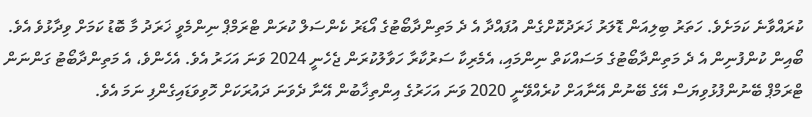ކުރައްވާނެ ކަމަށެވެ. ހަތަރު ބިލިއަން ޑޮލަރު ޚަރަދުކޮށްގެން އުފައްދާ އެ ދެ މަތިންދާބޯޓުގެ އޯޑަރު ކެންސަލް ކުރަން ޓްރަމްޕް ނިންމެވީ ޚަރަދު މާ ބޮޑު ކަމަށް ވިދާޅުވެ އެވެ.
ބޯއިން ކުންފުނިން އެ ދެ މަތިންދާބޯޓުގެ މަސައްކަތް ނިންމައި، އެމެރިކާ ސަރުކާރާ ހަވާލުކުރަން ޖެހެނީ 2024 ވަނަ އަހަރު އެވެ. އެހެންވެ، އެ މަތިންދާބޯޓު ގަންނަން ޓްރަމްޕް ބޭނުންފުޅުވިޔަސް އޭގެ ބޭނުން އޭނާއަށް ކުރެއްވޭނީ 2020 ވަނަ އަހަރުގެ އިންތިޚާބުން އޭނާ ދެވަނަ ދައުރަކަށް ހޮވިވަޑައިގެންފި ނަމަ އެވެ.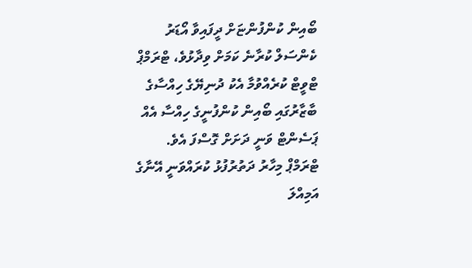ބޯއިން ކުންފުންޏަށް ދީފައިވާ އޯޑަރު ކެންސަލް ކުރާނެ ކަމަށް ވިދާޅުވެ، ޓްރަމްޕް ޓްވީޓް ކުރެއްވުމާ އެކު ދުނިޔޭގެ ހިއްސާގެ ބާޒާރުގައި ބޯއިން ކުންފުނީގެ ހިއްސާ އެއް ޕަސެންޓް ވަނީ ދަށަށް ގޮސްފަ އެވެ.
ޓްރަމްޕް މިހާރު ދަތުރުފުޅު ކުރައްވަނީ އޭނާގެ އަމިއްލަ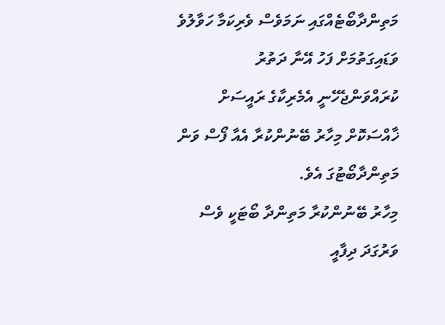މަތިންދާބޯޓެއްގައި ނަމަވެސް ވެރިކަމާ ހަވާލުވެ ވަޑައިގަތުމަށް ފަހު އޭނާ ދަތުރު ކުރައްވަންޖެހޭނީ އެމެރިކާގެ ރައީސަށް ޚާއްސަކޮށް މިހާރު ބޭނުންކުރާ އެއާ ފޯސް ވަން މަތިންދާބޯޓުގަ އެވެ.
މިހާރު ބޭނުންކުރާ މަތިންދާ ބޯޓަކީ ވެސް ވަރުގަދަ ދިފާއީ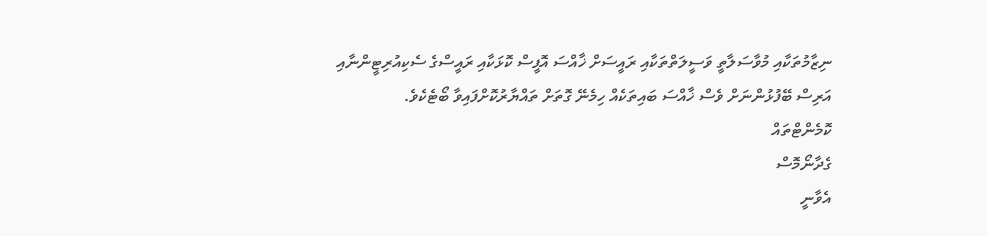ނިޒާމުތަކާއި މުވާސަލާތީ ވަސީލަތްތަކާއި ރައީސަށް ޚާއްސަ އޮފީސް ކޮޅަކާއި ރައީސްގެ ސެކިއުރިޓީންނާއި އަރިސް ބޭފުޅުންނަށް ވެސް ޚާއްސަ ބައިތަކެއް ހިމެނޭ ގޮތަށް ތައްޔާރުކޮށްފައިވާ ބޯޓެކެވެ.
ކޮމެންޓްތައް
ގެދާނޯމޮސް
އެވާނީ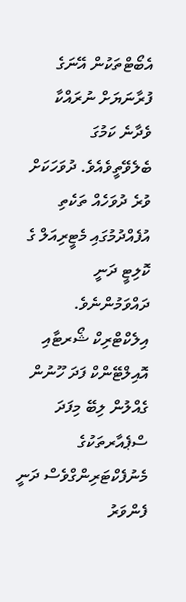އެބޯޓްތަކުން އޭނަގެ ފުރާނަޔަށް ނުރައްކާ ވެދާނެ ކަމުގަ ބެލެވޭތީވެއެވެ. ދުވަހަކަށް ވުރެ ދުވަހެއް ތަކެތި އުފެއްދުމުގައި މެޓީރިއަލް ގެ ކޮލިޓީ ދަނީ ދައްވަމުންނެވެ. އިލެކްޓްރިކް ޝޯރޓާއި އޮއިލްޓޭންކް ފަދަ ހޫނުން ގެއްލުން ލިބޭ މިފަދަ ސްޕެއާރތަކުގެ މެނުފެކްޓަރިންގްވެސް ދަނީ ފެންވަރު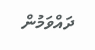ދައްވަމުން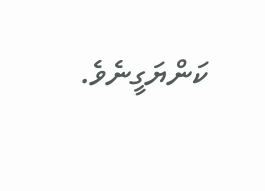ކަންޔަގީނެވެ.